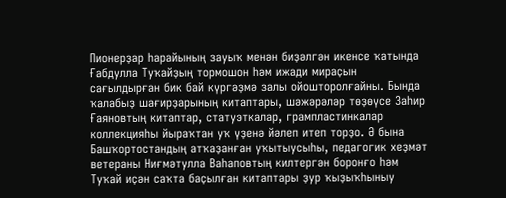Пионерҙар һарайының зауыҡ менән биҙәлгән икенсе ҡатында Ғабдулла Туҡайҙың тормошон һәм ижади мираҫын сағылдырған бик бай күргәҙмә залы ойошторолғайны. Бында ҡалабыҙ шағирҙарының китаптары, шәжәрәләр төҙөүсе Заһир Ғаяновтың китаптар, статуэткалар, грампластинкалар коллекцияһы йыраҡтан уҡ үҙенә йәлеп итеп торҙо. Ә бына Башҡортостандың атҡаҙанған уҡытыусыһы, педагогик хеҙмәт ветераны Ниғмәтулла Ваһаповтың килтергән боронғо һәм Туҡай иҫән саҡта баҫылған китаптары ҙур ҡыҙыҡһыныу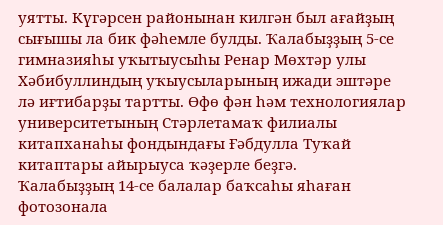уятты. Күгәрсен районынан килгән был ағайҙың сығышы ла бик фәһемле булды. Ҡалабыҙҙың 5-се гимназияһы уҡытыусыһы Ренар Мөхтәр улы Хәбибуллиндың уҡыусыларының ижади эштәре лә иғтибарҙы тартты. Өфө фән һәм технологиялар университетының Стәрлетамаҡ филиалы китапханаһы фондындағы Ғәбдулла Туҡай китаптары айырыуса ҡәҙерле беҙгә.
Ҡалабыҙҙың 14-се балалар баҡсаһы яһаған фотозонала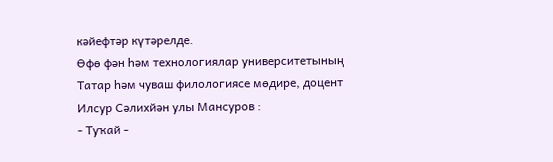кәйефтәр күтәрелде.
Өфө фән һәм технологиялар университетының Татар һәм чуваш филологиясе мөдире, доцент Илсур Сәлихйән улы Мансуров :
- Туҡай -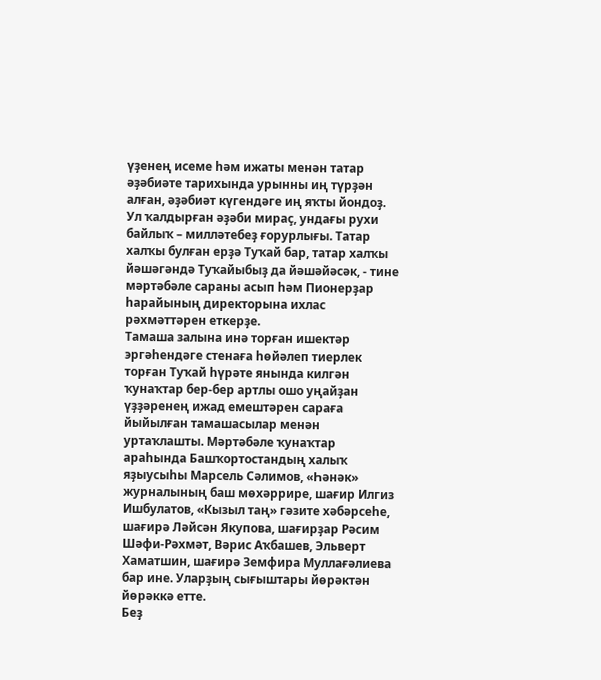үҙенең исеме һәм ижаты менән татар әҙәбиәте тарихында урынны иң түрҙән алған, әҙәбиәт күгендәге иң яҡты йондоҙ. Ул ҡалдырған әҙәби мираҫ, ундағы рухи байлыҡ – милләтебеҙ ғорурлығы. Татар халҡы булған ерҙә Туҡай бар, татар халҡы йәшәгәндә Туҡайыбыҙ да йәшәйәсәк, - тине мәртәбәле сараны асып һәм Пионерҙар һарайының директорына ихлас рәхмәттәрен еткерҙе.
Тамаша залына инә торған ишектәр эргәһендәге стенаға һөйәлеп тиерлек торған Туҡай һүрәте янында килгән ҡунаҡтар бер-бер артлы ошо уңайҙан үҙҙәренең ижад емештәрен сараға йыйылған тамашасылар менән уртаҡлашты. Мәртәбәле ҡунаҡтар араһында Башҡортостандың халыҡ яҙыусыһы Марсель Сәлимов, «Һәнәк» журналының баш мөхәррире, шағир Илгиз Ишбулатов, «Кызыл таң» гәзите хәбәрсеһе, шағирә Ләйсән Якупова, шағирҙар Рәсим Шәфи-Рәхмәт, Вәрис Аҡбашев, Эльверт Хаматшин, шағирә Земфира Муллағәлиева бар ине. Уларҙың сығыштары йөрәктән йөрәккә етте.
Беҙ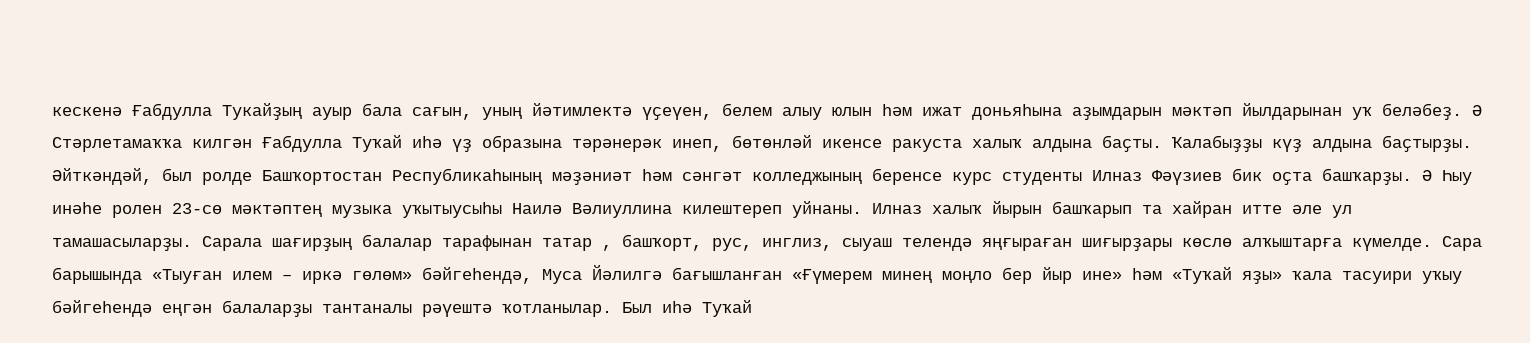кескенә Ғабдулла Тукайҙың ауыр бала сағын, уның йәтимлектә үҫеүен, белем алыу юлын һәм ижат доньяһына аҙымдарын мәктәп йылдарынан уҡ беләбеҙ. Ә Стәрлетамаҡҡа килгән Ғабдулла Туҡай иһә үҙ образына тәрәнерәк инеп, бөтөнләй икенсе ракуста халыҡ алдына баҫты. Ҡалабыҙҙы күҙ алдына баҫтырҙы. Әйткәндәй, был ролде Башҡортостан Республикаһының мәҙәниәт һәм сәнгәт колледжының беренсе курс студенты Илназ Фәүзиев бик оҫта башҡарҙы. Ә Һыу инәһе ролен 23-сө мәктәптең музыка уҡытыусыһы Наилә Вәлиуллина килештереп уйнаны. Илназ халыҡ йырын башҡарып та хайран итте әле ул тамашасыларҙы. Сарала шағирҙың балалар тарафынан татар , башҡорт, рус, инглиз, сыуаш телендә яңғыраған шиғырҙары көслө алҡыштарға күмелде. Сара барышында «Тыуған илем – иркә гөлөм» бәйгеһендә, Муса Йәлилгә бағышланған «Ғүмерем минең моңло бер йыр ине» һәм «Туҡай яҙы» ҡала тасуири уҡыу бәйгеһендә еңгән балаларҙы тантаналы рәүештә ҡотланылар. Был иһә Туҡай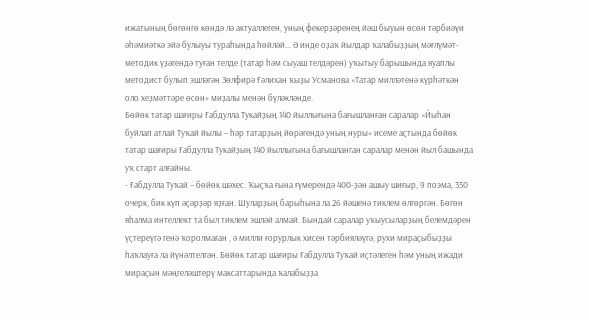ижатының бөгөнгө көндә лә актуаллеген, уның фекерҙәренең йәш быуын өсөн тәрбиәүи әһәмиәткә эйә булыуы тураһында һөйләй... Ә инде оҙаҡ йылдар ҡалабыҙҙың мәғлүмәт-методик үҙәгендә туған телде (татар һәм сыуаш телдәрен) уҡытыу барышында яуаплы методист булып эшләгән Зөлфирә Ғәлихан ҡыҙы Усманова «Татар милләтенә күрһәткән оло хеҙмәттәре өсөн» миҙалы менән бүләкләнде.
Бөйөк татар шағиры Ғабдулла Тукайҙың 140 йыллығына бағышланған саралар «Йыһан буйлап атлай Туҡай йылы – һәр татарҙың йөрәгендә уның нуры» исеме аҫтында бөйөк татар шағиры Ғабдулла Тукайҙың 140 йыллыгына багышланган саралар менән йыл башында уҡ старт алғайны.
- Ғабдулла Туҡай – бөйөк шәхес. Ҡыҫҡа ғына ғүмерендә 400-ҙән ашыу шиғыр, 9 поэма, 350 очерк, бик күп әҫәрҙәр яҙған. Шуларҙың барыһына ла 26 йәшенә тиклем өлгөргән. Бөгөн яһалма интеллект та был тиклем эшләй алмай. Бындай саралар уҡыусыларҙың белемдәрен үҫтереүгә генә ҡоролмаған , ә милли ғорурлык хисен тәрбияләүгә, рухи мираҫыбыҙҙы һаҡлауға ла йүнәлтелгән. Бөйөк татар шағиры Ғабдулла Туҡай иҫтәлеген һәм уның ижади мираҫын мәңгеләштерү максаттарында ҡалабыҙҙа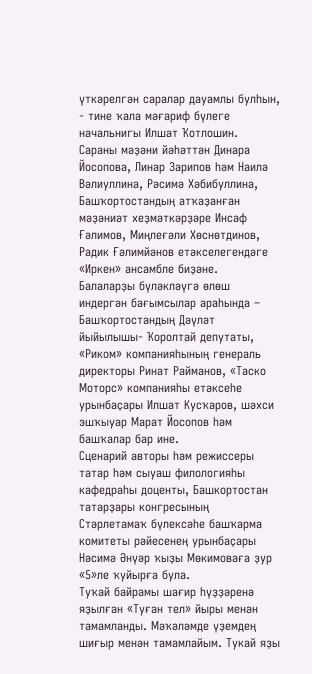үткәрелгән саралар дауамлы булһын, - тине ҡала мәғариф бүлеге начальнигы Илшат Ҡотлошин.
Сараны мәҙәни йәһәттән Динара Йосопова, Линар Зарипов һәм Наилә Вәлиуллина, Рәсимә Хәбибуллина, Башҡортостандың атҡаҙанған мәҙәниәт хеҙмәткәрҙәре Инсаф Ғәлимов, Миңлеғәли Хөснөтдинов, Радик Ғәлимйәнов етәкселегендәге «Иркен» ансамбле биҙәне.
Балаларҙы бүләкләүгә өлөш индергән бағымсылар араһында – Башҡортостандың Дәүләт йыйылышы- Ҡоролтай депутаты, «Риком» компанияһының генераль директоры Ринат Райманов, «Таско Моторс» компанияһы етәксеһе урынбаҫары Илшат Кусҡаров, шәхси эшҡыуар Марат Йосопов һәм башҡалар бар ине.
Сценарий авторы һәм режиссеры татар һәм сыуаш филологияһы кафедраһы доценты, Башкортостан татарҙары конгресының Стәрлетамаҡ бүлексәһе башҡарма комитеты рәйесенең урынбаҫары Нәсимә Әнүәр ҡыҙы Мөкимоваға ҙур «5»ле ҡуйырға була.
Туҡай байрамы шағир һүҙҙәренә яҙылған «Туған тел» йыры менән тамамланды. Мәҡәләмде үҙемдең шиғыр менән тамамлайым. Тукай яҙы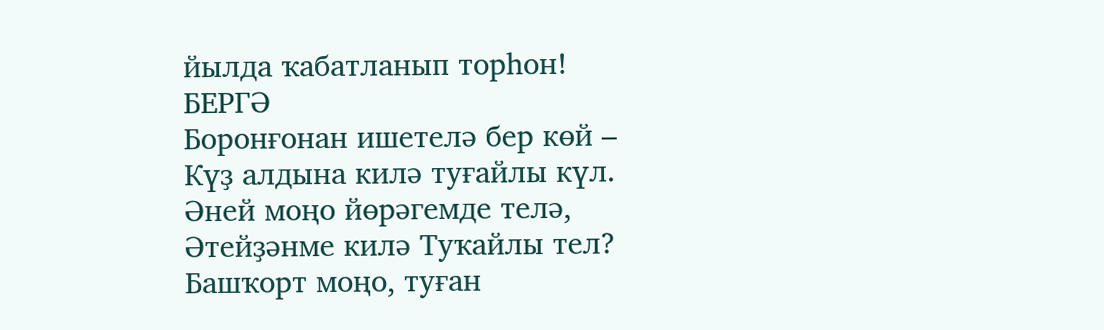йылда ҡабатланып торһон!
БЕРГӘ
Боронғонан ишетелә бер көй –
Күҙ алдына килә туғайлы күл.
Әней моңо йөрәгемде телә,
Әтейҙәнме килә Туҡайлы тел?
Башҡорт моңо, туған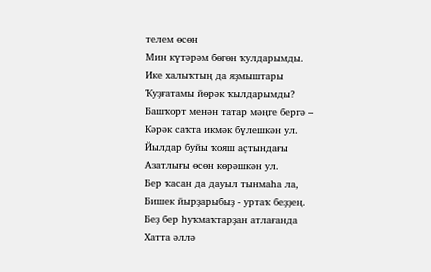телем өсөн
Мин күтәрәм бөгөн ҡулдарымды.
Ике халыҡтың да яҙмыштары
Ҡуҙғатамы йөрәк ҡылдарымды?
Башҡорт менән татар мәңге бергә –
Кәрәк саҡта икмәк бүлешкән ул.
Йылдар буйы ҡояш аҫтындағы
Азатлығы өсөн көрәшкән ул.
Бер ҡасан да дауыл тынмаһа ла,
Бишек йырҙарыбыҙ - уртаҡ беҙҙең.
Беҙ бер һуҡмаҡтарҙан атлағанда
Хатта әллә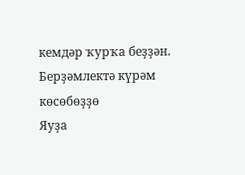кемдәр ҡурҡа беҙҙән.
Берҙәмлектә күрәм көсөбөҙҙө
Яуҙа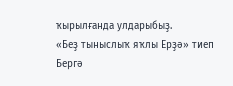ҡырылғанда улдарыбыҙ.
«Беҙ тыныслыҡ яҡлы Ерҙә» тиеп
Бергә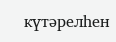күтәрелһен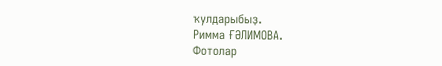ҡулдарыбыҙ.
Римма ҒӘЛИМОВА.
Фотолар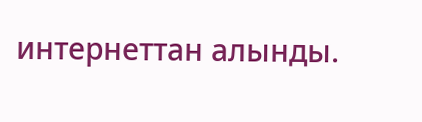интернеттан алынды.